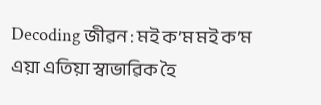Decoding জীৱন : মই ক’ম মই ক’ম
এয়া এতিয়া স্বাভাৱিক হৈ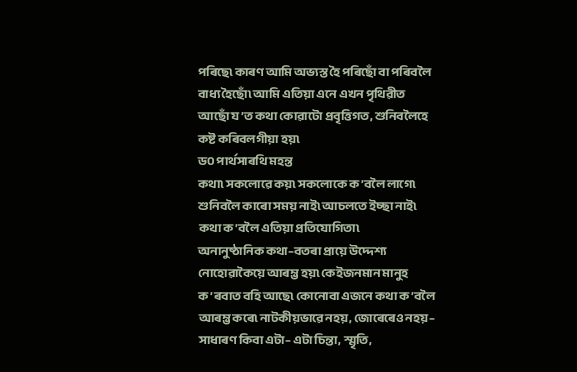পৰিছে৷ কাৰণ আমি অভ্যস্ত হৈ পৰিছোঁ বা পৰিবলৈ বাধ্য হৈছোঁ৷ আমি এতিয়া এনে এখন পৃথিৱীত আছোঁ য’ত কথা কোৱাটো প্রবৃত্তিগত, শুনিবলৈহে কষ্ট কৰিবলগীয়া হয়৷
ড০ পার্থসাৰথি মহন্ত
কথা৷ সকলোৱে কয়৷ সকলোকে ক’বলৈ লাগে৷ শুনিবলৈ কাৰো সময় নাই৷ আচলতে ইচ্ছা নাই৷ কথা ক’বলৈ এতিয়া প্রতিযোগিতা৷
অনানুষ্ঠানিক কথা–বতৰা প্রায়ে উদ্দেশ্য নোহোৱাকৈয়ে আৰম্ভ হয়৷ কেইজনমান মানুহ ক’ৰবাত বহি আছে৷ কোনোবা এজনে কথা ক’বলৈ আৰম্ভ কৰে৷ নাটকীয়ভাৱে নহয়, জোৰেৰেও নহয়– সাধাৰণ কিবা এটা– এটা চিন্তা, স্মৃতি,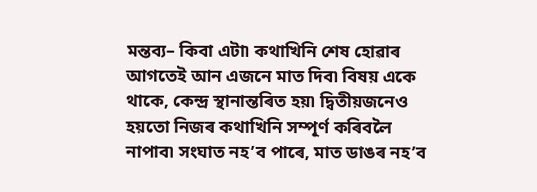মন্তব্য– কিবা এটা৷ কথাখিনি শেষ হোৱাৰ আগতেই আন এজনে মাত দিব৷ বিষয় একে থাকে, কেন্দ্র স্থানান্তৰিত হয়৷ দ্বিতীয়জনেও হয়তো নিজৰ কথাখিনি সম্পূর্ণ কৰিবলৈ নাপাব৷ সংঘাত নহ’ব পাৰে, মাত ডাঙৰ নহ’ব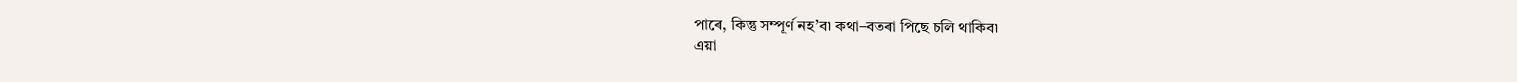পাৰে, কিন্তু সম্পূর্ণ নহ’ব৷ কথা–বতৰা পিছে চলি থাকিব৷
এয়া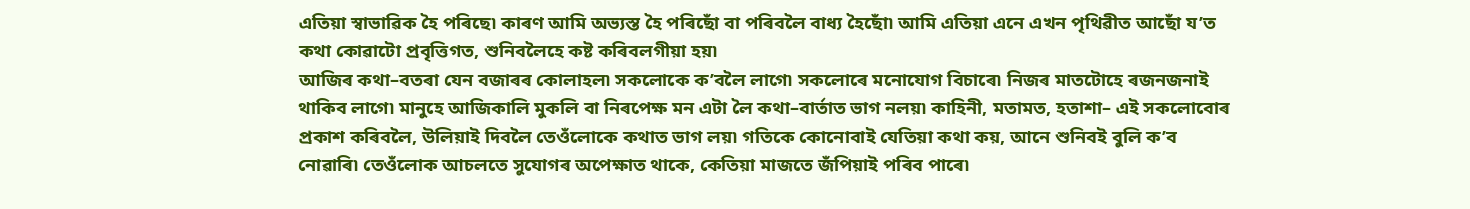এতিয়া স্বাভাৱিক হৈ পৰিছে৷ কাৰণ আমি অভ্যস্ত হৈ পৰিছোঁ বা পৰিবলৈ বাধ্য হৈছোঁ৷ আমি এতিয়া এনে এখন পৃথিৱীত আছোঁ য’ত কথা কোৱাটো প্রবৃত্তিগত, শুনিবলৈহে কষ্ট কৰিবলগীয়া হয়৷
আজিৰ কথা–বতৰা যেন বজাৰৰ কোলাহল৷ সকলোকে ক’বলৈ লাগে৷ সকলোৰে মনোযোগ বিচাৰে৷ নিজৰ মাতটোহে ৰজনজনাই থাকিব লাগে৷ মানুহে আজিকালি মুকলি বা নিৰপেক্ষ মন এটা লৈ কথা–বার্তাত ভাগ নলয়৷ কাহিনী, মতামত, হতাশা– এই সকলোবোৰ প্রকাশ কৰিবলৈ, উলিয়াই দিবলৈ তেওঁলোকে কথাত ভাগ লয়৷ গতিকে কোনোবাই যেতিয়া কথা কয়, আনে শুনিবই বুলি ক’ব নোৱাৰি৷ তেওঁলোক আচলতে সুযোগৰ অপেক্ষাত থাকে, কেতিয়া মাজতে জঁপিয়াই পৰিব পাৰে৷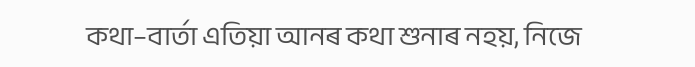কথা–বার্তা এতিয়া আনৰ কথা শুনাৰ নহয়, নিজে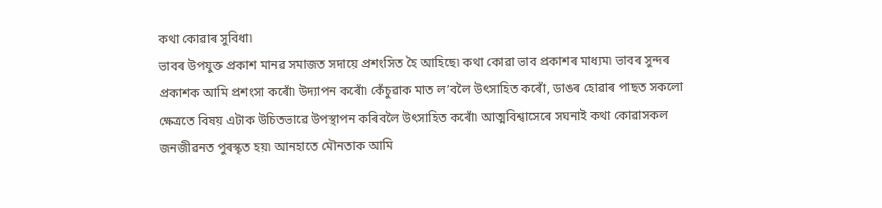কথা কোৱাৰ সুবিধা৷
ভাবৰ উপযুক্ত প্রকাশ মানৱ সমাজত সদায়ে প্রশংসিত হৈ আহিছে৷ কথা কোৱা ভাব প্রকাশৰ মাধ্যম৷ ভাবৰ সুন্দৰ প্রকাশক আমি প্রশংসা কৰোঁ৷ উদ্যাপন কৰোঁ৷ কেঁচুৱাক মাত ল’বলৈ উৎসাহিত কৰোঁ, ডাঙৰ হোৱাৰ পাছত সকলো ক্ষেত্রতে বিষয় এটাক উচিতভাৱে উপস্থাপন কৰিবলৈ উৎসাহিত কৰোঁ৷ আত্মবিশ্বাসেৰে সঘনাই কথা কোৱাসকল জনজীৱনত পুৰস্কৃত হয়৷ আনহাতে মৌনতাক আমি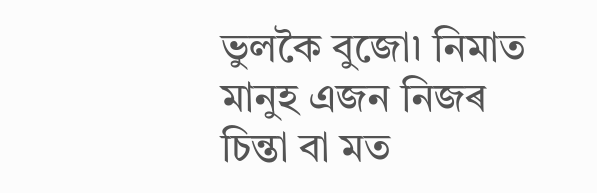ভুলকৈ বুজো৷ নিমাত মানুহ এজন নিজৰ চিন্তা বা মত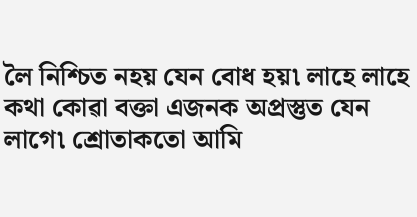লৈ নিশ্চিত নহয় যেন বোধ হয়৷ লাহে লাহে কথা কোৱা বক্তা এজনক অপ্রস্তুত যেন লাগে৷ শ্রোতাকতো আমি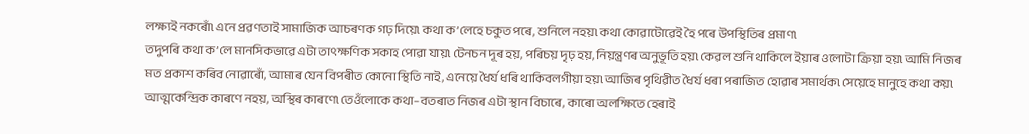লক্ষ্যই নকৰোঁ৷ এনে প্রৱণতাই সামাজিক আচৰণক গঢ় দিয়ে৷ কথা ক’লেহে চকুত পৰে, শুনিলে নহয়৷ কথা কোৱাটোৱেই হৈ পৰে উপস্থিতিৰ প্রমাণ৷
তদুপৰি কথা ক’লে মানসিকভাৱে এটা তাৎক্ষণিক সকাহ পোৱা যায়৷ টেনচন দূৰ হয়, পৰিচয় দৃঢ় হয়, নিয়ন্ত্রণৰ অনুভূতি হয়৷ কেৱল শুনি থাকিলে ইয়াৰ ওলোটা ক্রিয়া হয়৷ আমি নিজৰ মত প্রকাশ কৰিব নোৱাৰোঁ, আমাৰ যেন বিপৰীত কোনো স্থিতি নাই, এনেয়ে ধৈর্য ধৰি থাকিবলগীয়া হয়৷ আজিৰ পৃথিৱীত ধৈর্য ধৰা পৰাজিত হোৱাৰ সমার্থক৷ সেয়েহে মানুহে কথা কয়৷ আত্মকেন্দ্রিক কাৰণে নহয়, অস্থিৰ কাৰণে৷ তেওঁলোকে কথা–বতৰাত নিজৰ এটা স্থান বিচাৰে, কাৰো অলক্ষিতে হেৰাই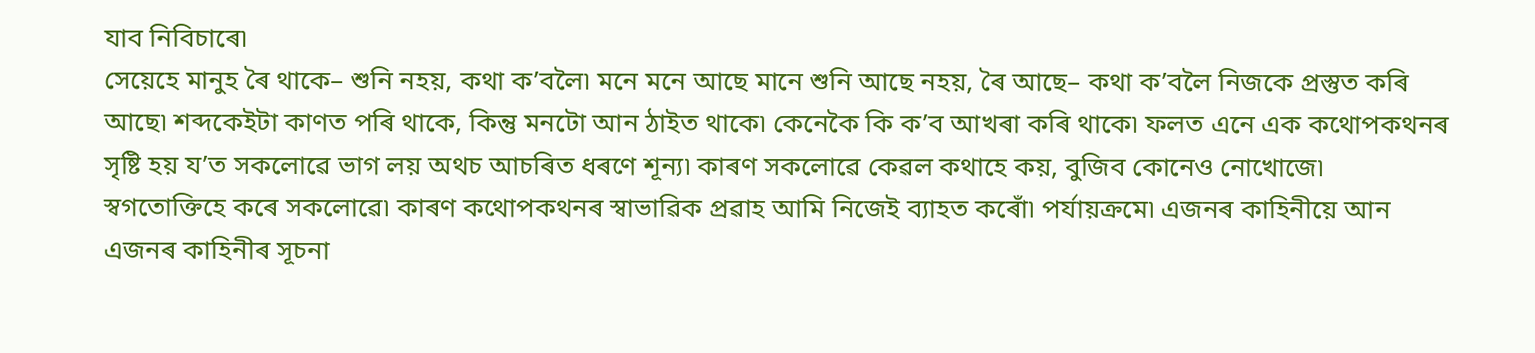যাব নিবিচাৰে৷
সেয়েহে মানুহ ৰৈ থাকে– শুনি নহয়, কথা ক’বলৈ৷ মনে মনে আছে মানে শুনি আছে নহয়, ৰৈ আছে– কথা ক’বলৈ নিজকে প্রস্তুত কৰি আছে৷ শব্দকেইটা কাণত পৰি থাকে, কিন্তু মনটো আন ঠাইত থাকে৷ কেনেকৈ কি ক’ব আখৰা কৰি থাকে৷ ফলত এনে এক কথোপকথনৰ সৃষ্টি হয় য’ত সকলোৱে ভাগ লয় অথচ আচৰিত ধৰণে শূন্য৷ কাৰণ সকলোৱে কেৱল কথাহে কয়, বুজিব কোনেও নোখোজে৷
স্বগতোক্তিহে কৰে সকলোৱে৷ কাৰণ কথোপকথনৰ স্বাভাৱিক প্রৱাহ আমি নিজেই ব্যাহত কৰোঁ৷ পর্যায়ক্রমে৷ এজনৰ কাহিনীয়ে আন এজনৰ কাহিনীৰ সূচনা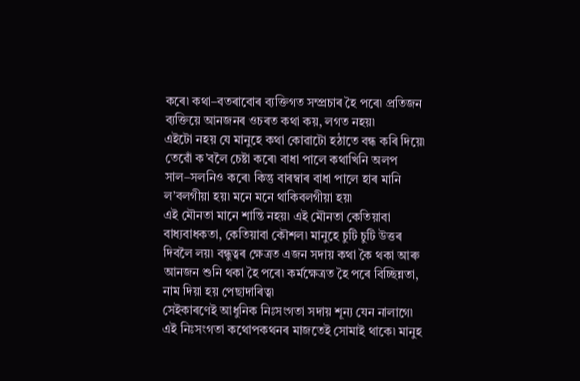কৰে৷ কথা–বতৰাবোৰ ব্যক্তিগত সম্প্রচাৰ হৈ পৰে৷ প্রতিজন ব্যক্তিয়ে আনজনৰ ওচৰত কথা কয়, লগত নহয়৷
এইটো নহয় যে মানুহে কথা কোৱাটো হঠাতে বন্ধ কৰি দিয়ে৷ তেৱোঁ ক’বলৈ চেষ্টা কৰে৷ বাধা পালে কথাখিনি অলপ সাল–সলনিও কৰে৷ কিন্তু বাৰম্বাৰ বাধা পালে হাৰ মানি ল’বলগীয়া হয়৷ মনে মনে থাকিবলগীয়া হয়৷
এই মৌনতা মানে শান্তি নহয়৷ এই মৌনতা কেতিয়াবা বাধ্যবাধকতা, কেতিয়াবা কৌশল৷ মানুহে চুটি চুটি উত্তৰ দিবলৈ লয়৷ বন্ধুত্বৰ ক্ষেত্রত এজন সদায় কথা কৈ থকা আৰু আনজন শুনি থকা হৈ পৰে৷ কর্মক্ষেত্রত হৈ পৰে বিচ্ছিন্নতা, নাম দিয়া হয় পেছাদাৰিত্ব৷
সেইকাৰণেই আধুনিক নিঃসংগতা সদায় শূন্য যেন নালাগে৷ এই নিঃসংগতা কথোপকথনৰ মাজতেই সোমাই থাকে৷ মানুহ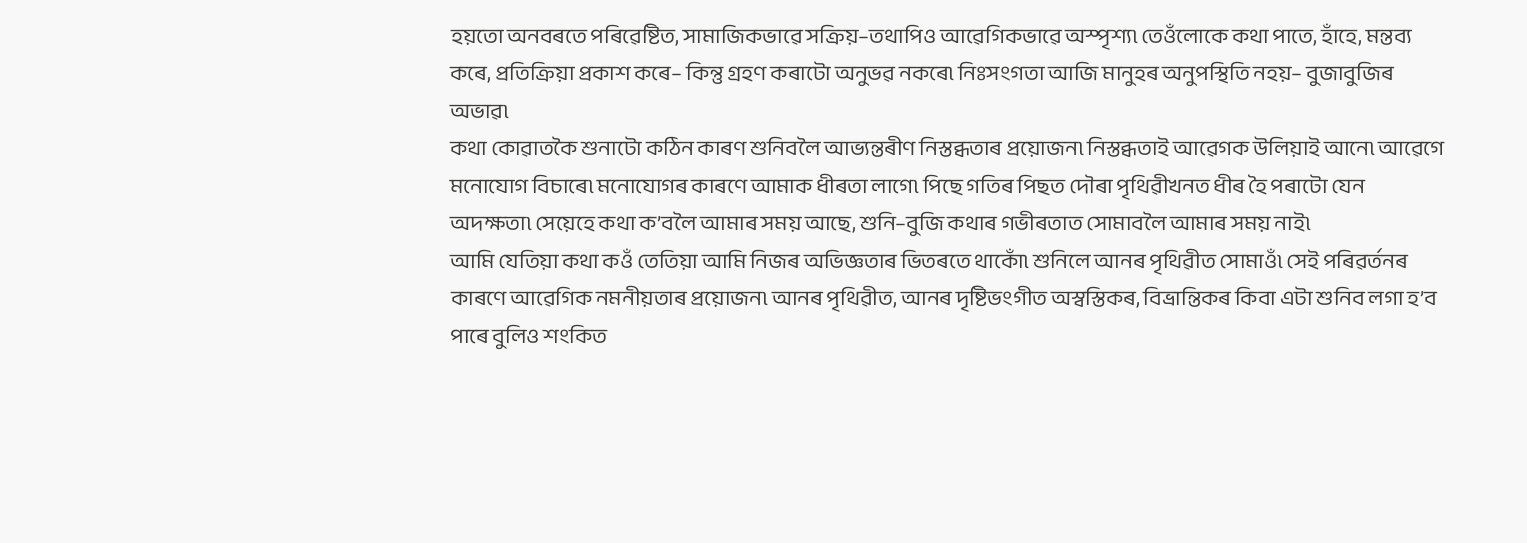হয়তো অনবৰতে পৰিৱেষ্টিত, সামাজিকভাৱে সক্রিয়–তথাপিও আৱেগিকভাৱে অস্পৃশ্য৷ তেওঁলোকে কথা পাতে, হাঁহে, মন্তব্য কৰে, প্রতিক্রিয়া প্রকাশ কৰে– কিন্তু গ্রহণ কৰাটো অনুভৱ নকৰে৷ নিঃসংগতা আজি মানুহৰ অনুপস্থিতি নহয়– বুজাবুজিৰ অভাৱ৷
কথা কোৱাতকৈ শুনাটো কঠিন কাৰণ শুনিবলৈ আভ্যন্তৰীণ নিস্তব্ধতাৰ প্রয়োজন৷ নিস্তব্ধতাই আৱেগক উলিয়াই আনে৷ আৱেগে মনোযোগ বিচাৰে৷ মনোযোগৰ কাৰণে আমাক ধীৰতা লাগে৷ পিছে গতিৰ পিছত দৌৰা পৃথিৱীখনত ধীৰ হৈ পৰাটো যেন অদক্ষতা৷ সেয়েহে কথা ক’বলৈ আমাৰ সময় আছে, শুনি–বুজি কথাৰ গভীৰতাত সোমাবলৈ আমাৰ সময় নাই৷
আমি যেতিয়া কথা কওঁ তেতিয়া আমি নিজৰ অভিজ্ঞতাৰ ভিতৰতে থাকোঁ৷ শুনিলে আনৰ পৃথিৱীত সোমাওঁ৷ সেই পৰিৱর্তনৰ কাৰণে আৱেগিক নমনীয়তাৰ প্রয়োজন৷ আনৰ পৃথিৱীত, আনৰ দৃষ্টিভংগীত অস্বস্তিকৰ, বিভ্রান্তিকৰ কিবা এটা শুনিব লগা হ’ব পাৰে বুলিও শংকিত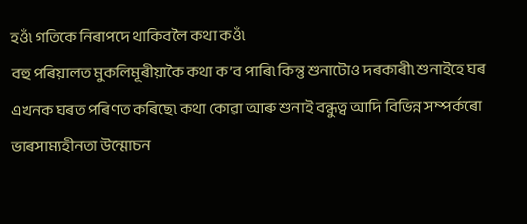হওঁ৷ গতিকে নিৰাপদে থাকিবলৈ কথা কওঁ৷
বহু পৰিয়ালত মুকলিমূৰীয়াকৈ কথা ক’ব পাৰি৷ কিন্তু শুনাটোও দৰকাৰী৷ শুনাইহে ঘৰ এখনক ঘৰত পৰিণত কৰিছে৷ কথা কোৱা আৰু শুনাই বন্ধুত্ব আদি বিভিন্ন সম্পর্কৰো ভাৰসাম্যহীনতা উন্মোচন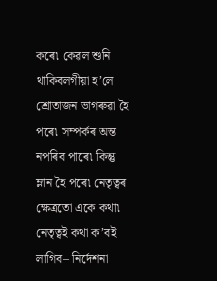কৰে৷ কেৱল শুনি থাকিবলগীয়া হ’লে শ্রোতাজন ভাগৰুৱা হৈ পৰে৷ সম্পর্কৰ অন্ত নপৰিব পাৰে৷ কিন্তু ম্লান হৈ পৰে৷ নেতৃত্বৰ ক্ষেত্রতো একে কথা৷ নেতৃত্বই কথা ক’বই লাগিব– নির্দেশনা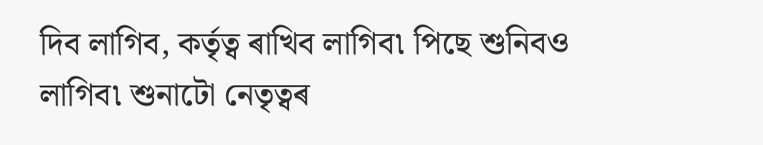দিব লাগিব, কর্তৃত্ব ৰাখিব লাগিব৷ পিছে শুনিবও লাগিব৷ শুনাটো নেতৃত্বৰ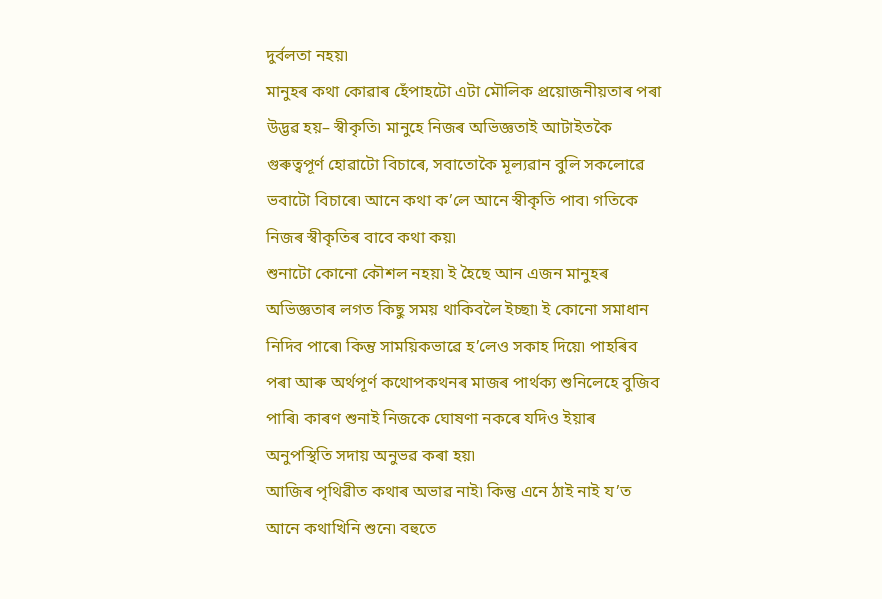দুর্বলতা নহয়৷
মানুহৰ কথা কোৱাৰ হেঁপাহটো এটা মৌলিক প্রয়োজনীয়তাৰ পৰা উদ্ভৱ হয়– স্বীকৃতি৷ মানুহে নিজৰ অভিজ্ঞতাই আটাইতকৈ গুৰুত্বপূর্ণ হোৱাটো বিচাৰে, সবাতোকৈ মূল্যৱান বুলি সকলোৱে ভবাটো বিচাৰে৷ আনে কথা ক’লে আনে স্বীকৃতি পাব৷ গতিকে নিজৰ স্বীকৃতিৰ বাবে কথা কয়৷
শুনাটো কোনো কৌশল নহয়৷ ই হৈছে আন এজন মানুহৰ অভিজ্ঞতাৰ লগত কিছু সময় থাকিবলৈ ইচ্ছা৷ ই কোনো সমাধান নিদিব পাৰে৷ কিন্তু সাময়িকভাৱে হ’লেও সকাহ দিয়ে৷ পাহৰিব পৰা আৰু অর্থপূর্ণ কথোপকথনৰ মাজৰ পার্থক্য শুনিলেহে বুজিব পাৰি৷ কাৰণ শুনাই নিজকে ঘোষণা নকৰে যদিও ইয়াৰ অনুপস্থিতি সদায় অনুভৱ কৰা হয়৷
আজিৰ পৃথিৱীত কথাৰ অভাৱ নাই৷ কিন্তু এনে ঠাই নাই য’ত আনে কথাখিনি শুনে৷ বহুতে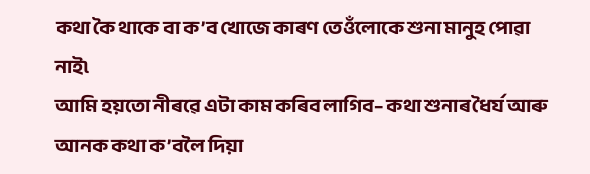কথা কৈ থাকে বা ক’ব খোজে কাৰণ তেওঁলোকে শুনা মানুহ পোৱা নাই৷
আমি হয়তো নীৰৱে এটা কাম কৰিব লাগিব– কথা শুনাৰ ধৈর্য আৰু আনক কথা ক’বলৈ দিয়া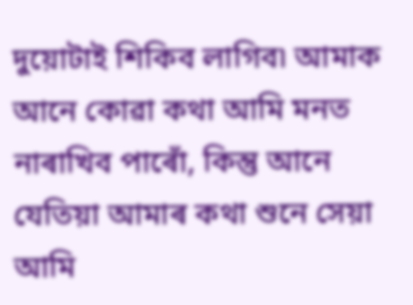দুয়োটাই শিকিব লাগিব৷ আমাক আনে কোৱা কথা আমি মনত নাৰাখিব পাৰোঁ, কিন্তু আনে যেতিয়া আমাৰ কথা শুনে সেয়া আমি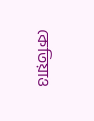কেতিয়াও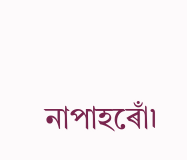নাপাহৰোঁ৷